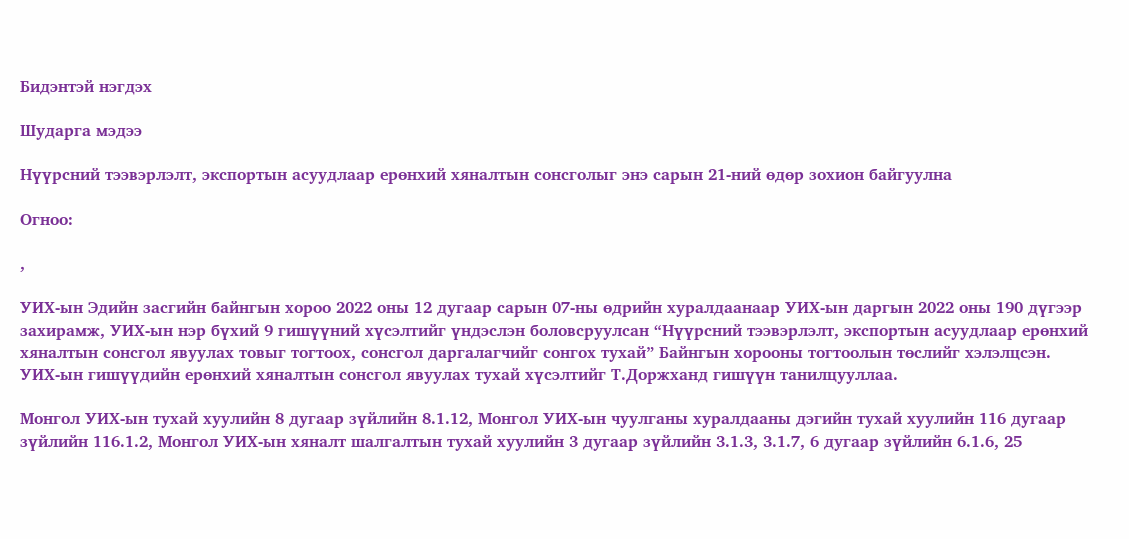Бидэнтэй нэгдэх

Шударга мэдээ

Нүүрсний тээвэрлэлт, экспортын асуудлаар ерөнхий хяналтын сонсголыг энэ сарын 21-ний өдөр зохион байгуулна

Огноо:

,

УИХ-ын Эдийн засгийн байнгын хороо 2022 оны 12 дугаар сарын 07-ны өдрийн хуралдаанаар УИХ-ын даргын 2022 оны 190 дүгээр захирамж, УИХ-ын нэр бүхий 9 гишүүний хүсэлтийг үндэслэн боловсруулсан “Нүүрсний тээвэрлэлт, экспортын асуудлаар ерөнхий хяналтын сонсгол явуулах товыг тогтоох, сонсгол даргалагчийг сонгох тухай” Байнгын хорооны тогтоолын төслийг хэлэлцсэн. УИХ-ын гишүүдийн ерөнхий хяналтын сонсгол явуулах тухай хүсэлтийг Т.Доржханд гишүүн танилцууллаа.

Монгол УИХ-ын тухай хуулийн 8 дугаар зүйлийн 8.1.12, Монгол УИХ-ын чуулганы хуралдааны дэгийн тухай хуулийн 116 дугаар зүйлийн 116.1.2, Монгол УИХ-ын хяналт шалгалтын тухай хуулийн 3 дугаар зүйлийн 3.1.3, 3.1.7, 6 дугаар зүйлийн 6.1.6, 25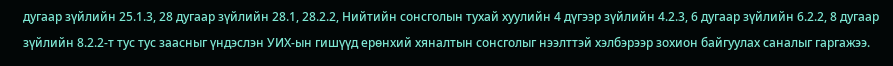дугаар зүйлийн 25.1.3, 28 дугаар зүйлийн 28.1, 28.2.2, Нийтийн сонсголын тухай хуулийн 4 дүгээр зүйлийн 4.2.3, 6 дугаар зүйлийн 6.2.2, 8 дугаар зүйлийн 8.2.2-т тус тус заасныг үндэслэн УИХ-ын гишүүд ерөнхий хяналтын сонсголыг нээлттэй хэлбэрээр зохион байгуулах саналыг гаргажээ.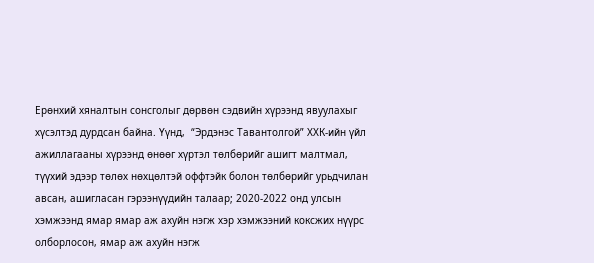Ерөнхий хяналтын сонсголыг дөрвөн сэдвийн хүрээнд явуулахыг хүсэлтэд дурдсан байна. Үүнд,  “Эрдэнэс Тавантолгой” ХХК-ийн үйл ажиллагааны хүрээнд өнөөг хүртэл төлбөрийг ашигт малтмал, түүхий эдээр төлөх нөхцөлтэй оффтэйк болон төлбөрийг урьдчилан авсан, ашигласан гэрээнүүдийн талаар; 2020-2022 онд улсын хэмжээнд ямар ямар аж ахуйн нэгж хэр хэмжээний коксжих нүүрс олборлосон, ямар аж ахуйн нэгж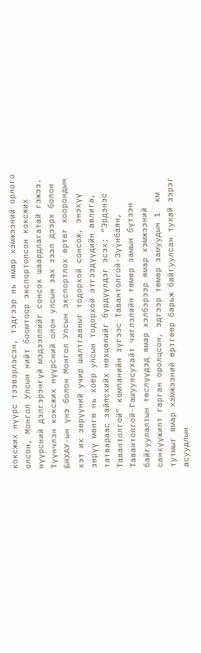коксжих нүүрс тээвэрлэсэн, тэдгээр нь ямар хэмжээний орлого олсон, Монгол Улсын нийт боомтоор экспортолсон коксжих нүүрсний дэлгэрэнгүй мэдээллийг сонсох шаардлагатай гэжээ. Түүнчлэн коксжих нүүрсний олон улсын зах зээл дээрх болон БНХАУ-ын үнэ болон Монгол Улсын экспортлох өртөг хоорондын хэт их зөрүүний учир шалтгааныг тодорхой сонсож, энэхүү зөрүү мөнгө нь хоёр улсын тодорхой этгээдүүдийн авлига, татвараас зайлсхийх нөхцөлийг бүрдүүлдэг эсэх; “Эрдэнэс Тавантолгой” компанийн зүгээс Тавантолгой-Зүүнбаян, Тавантолгой-Гашуунсухайт чиглэлийн төмөр замын бүтээн байгуулалтын төслүүдэд ямар хэлбэрээр ямар хэмжээний санхүүжилт гарган оролцсон, эдгээр төмөр замуудын 1  км тутмыг ямар хэмжээний өртгөөр барьж байгуулсан тухай зэрэг асуудлын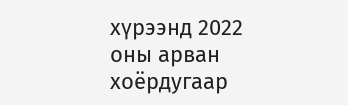хүрээнд 2022 оны арван хоёрдугаар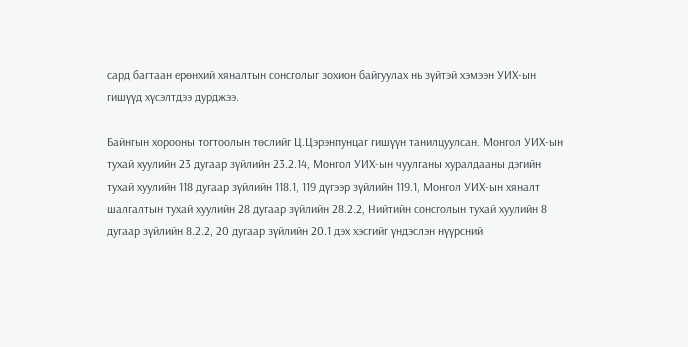сард багтаан ерөнхий хяналтын сонсголыг зохион байгуулах нь зүйтэй хэмээн УИХ-ын гишүүд хүсэлтдээ дурджээ.

Байнгын хорооны тогтоолын төслийг Ц.Цэрэнпунцаг гишүүн танилцуулсан. Монгол УИХ-ын тухай хуулийн 23 дугаар зүйлийн 23.2.14, Монгол УИХ-ын чуулганы хуралдааны дэгийн тухай хуулийн 118 дугаар зүйлийн 118.1, 119 дүгээр зүйлийн 119.1, Монгол УИХ-ын хяналт шалгалтын тухай хуулийн 28 дугаар зүйлийн 28.2.2, Нийтийн сонсголын тухай хуулийн 8 дугаар зүйлийн 8.2.2, 20 дугаар зүйлийн 20.1 дэх хэсгийг үндэслэн нүүрсний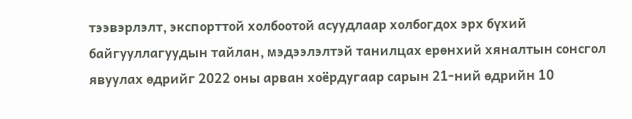тээвэрлэлт, экспорттой холбоотой асуудлаар холбогдох эрх бүхий байгууллагуудын тайлан, мэдээлэлтэй танилцах ерөнхий хяналтын сонсгол явуулах өдрийг 2022 оны арван хоёрдугаар сарын 21-ний өдрийн 10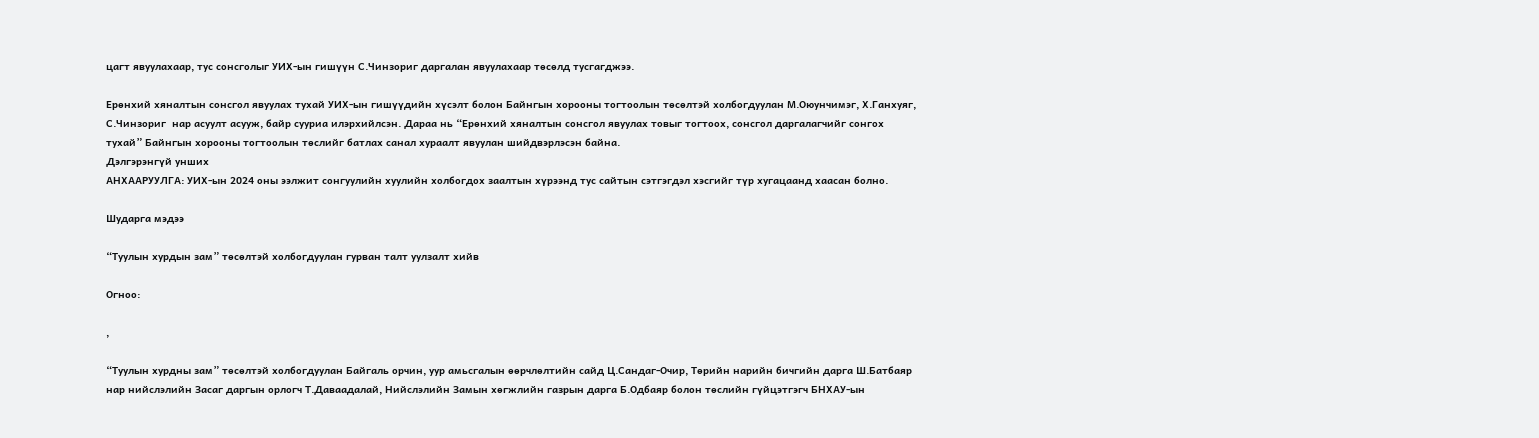цагт явуулахаар, тус сонсголыг УИХ-ын гишүүн С.Чинзориг даргалан явуулахаар төсөлд тусгагджээ.

Ерөнхий хяналтын сонсгол явуулах тухай УИХ-ын гишүүдийн хүсэлт болон Байнгын хорооны тогтоолын төсөлтэй холбогдуулан М.Оюунчимэг, Х.Ганхуяг, С.Чинзориг  нар асуулт асууж, байр сууриа илэрхийлсэн. Дараа нь “Ерөнхий хяналтын сонсгол явуулах товыг тогтоох, сонсгол даргалагчийг сонгох тухай” Байнгын хорооны тогтоолын төслийг батлах санал хураалт явуулан шийдвэрлэсэн байна.
Дэлгэрэнгүй унших
АНХААРУУЛГА: УИХ-ын 2024 оны ээлжит сонгуулийн хуулийн холбогдох заалтын хүрээнд тус сайтын сэтгэгдэл хэсгийг түр хугацаанд хаасан болно.

Шударга мэдээ

“Туулын хурдын зам” төсөлтэй холбогдуулан гурван талт уулзалт хийв

Огноо:

,

“Туулын хурдны зам” төсөлтэй холбогдуулан Байгаль орчин, уур амьсгалын өөрчлөлтийн сайд Ц.Сандаг-Очир, Төрийн нарийн бичгийн дарга Ш.Батбаяр нар нийслэлийн Засаг даргын орлогч Т.Даваадалай, Нийслэлийн Замын хөгжлийн газрын дарга Б.Одбаяр болон төслийн гүйцэтгэгч БНХАУ-ын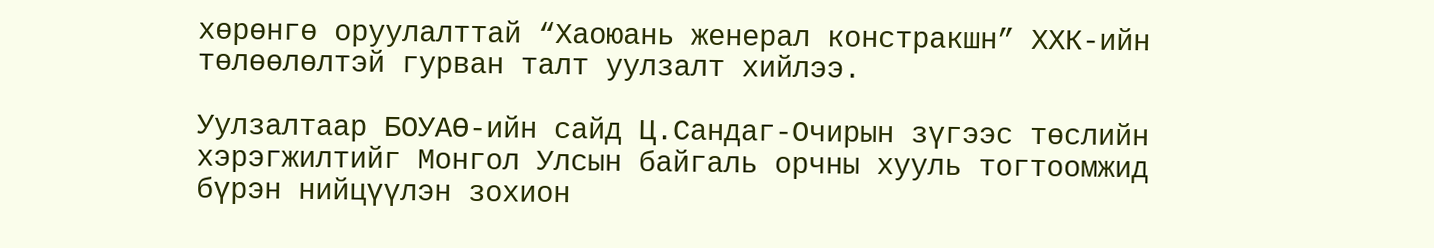хөрөнгө оруулалттай “Хаоюань женерал констракшн” ХХК-ийн төлөөлөлтэй гурван талт уулзалт хийлээ.

Уулзалтаар БОУАӨ-ийн сайд Ц.Сандаг-Очирын зүгээс төслийн хэрэгжилтийг Монгол Улсын байгаль орчны хууль тогтоомжид бүрэн нийцүүлэн зохион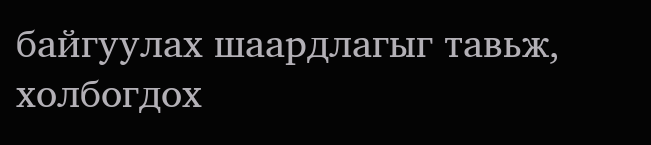байгуулах шаардлагыг тавьж, холбогдох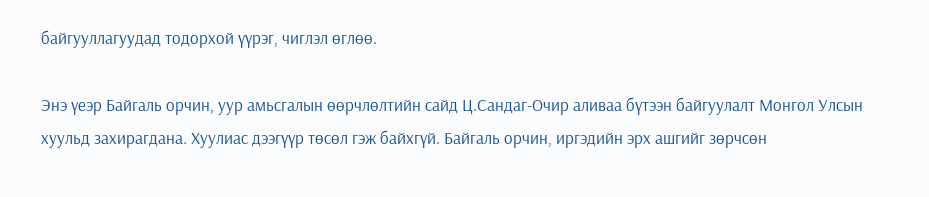байгууллагуудад тодорхой үүрэг, чиглэл өглөө.

Энэ үеэр Байгаль орчин, уур амьсгалын өөрчлөлтийн сайд Ц.Сандаг-Очир аливаа бүтээн байгуулалт Монгол Улсын хуульд захирагдана. Хуулиас дээгүүр төсөл гэж байхгүй. Байгаль орчин, иргэдийн эрх ашгийг зөрчсөн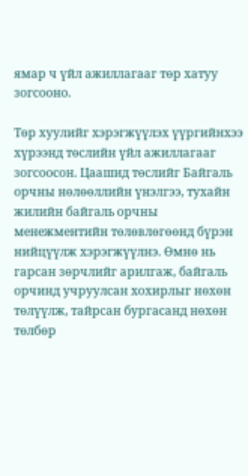ямар ч үйл ажиллагааг төр хатуу зогсооно.

Төр хуулийг хэрэгжүүлэх үүргийнхээ хүрээнд төслийн үйл ажиллагааг зогсоосон. Цаашид төслийг Байгаль орчны нөлөөллийн үнэлгээ, тухайн жилийн байгаль орчны менежментийн төлөвлөгөөнд бүрэн нийцүүлж хэрэгжүүлнэ. Өмнө нь гарсан зөрчлийг арилгаж, байгаль орчинд учруулсан хохирлыг нөхөн төлүүлж, тайрсан бургасанд нөхөн төлбөр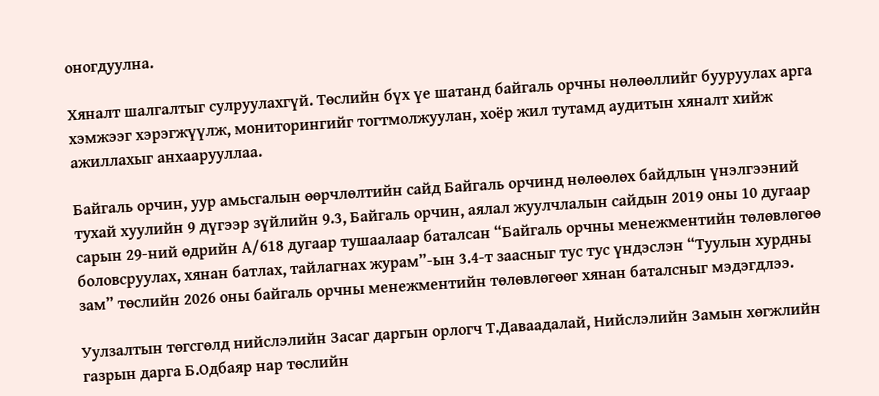оногдуулна.

Хяналт шалгалтыг сулруулахгүй. Төслийн бүх үе шатанд байгаль орчны нөлөөллийг бууруулах арга хэмжээг хэрэгжүүлж, мониторингийг тогтмолжуулан, хоёр жил тутамд аудитын хяналт хийж ажиллахыг анхаарууллаа.

Байгаль орчин, уур амьсгалын өөрчлөлтийн сайд Байгаль орчинд нөлөөлөх байдлын үнэлгээний тухай хуулийн 9 дүгээр зүйлийн 9.3, Байгаль орчин, аялал жуулчлалын сайдын 2019 оны 10 дугаар сарын 29-ний өдрийн А/618 дугаар тушаалаар баталсан “Байгаль орчны менежментийн төлөвлөгөө боловсруулах, хянан батлах, тайлагнах журам”-ын 3.4-т заасныг тус тус үндэслэн “Туулын хурдны зам” төслийн 2026 оны байгаль орчны менежментийн төлөвлөгөөг хянан баталсныг мэдэгдлээ.

Уулзалтын төгсгөлд нийслэлийн Засаг даргын орлогч Т.Даваадалай, Нийслэлийн Замын хөгжлийн газрын дарга Б.Одбаяр нар төслийн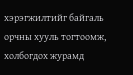хэрэгжилтийг байгаль орчны хууль тогтоомж, холбогдох журамд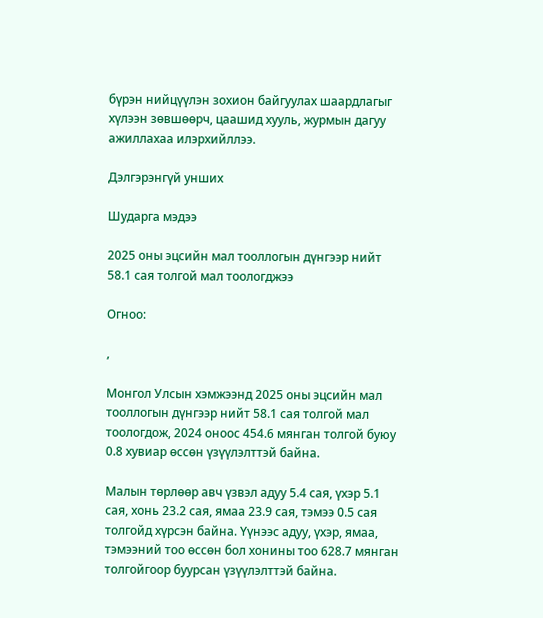бүрэн нийцүүлэн зохион байгуулах шаардлагыг хүлээн зөвшөөрч, цаашид хууль, журмын дагуу ажиллахаа илэрхийллээ.

Дэлгэрэнгүй унших

Шударга мэдээ

2025 оны эцсийн мал тооллогын дүнгээр нийт 58.1 сая толгой мал тоологджээ

Огноо:

,

Монгол Улсын хэмжээнд 2025 оны эцсийн мал тооллогын дүнгээр нийт 58.1 сая толгой мал тоологдож, 2024 оноос 454.6 мянган толгой буюу 0.8 хувиар өссөн үзүүлэлттэй байна.

Малын төрлөөр авч үзвэл адуу 5.4 сая, үхэр 5.1 сая, хонь 23.2 сая, ямаа 23.9 сая, тэмээ 0.5 сая толгойд хүрсэн байна. Үүнээс адуу, үхэр, ямаа, тэмээний тоо өссөн бол хонины тоо 628.7 мянган толгойгоор буурсан үзүүлэлттэй байна.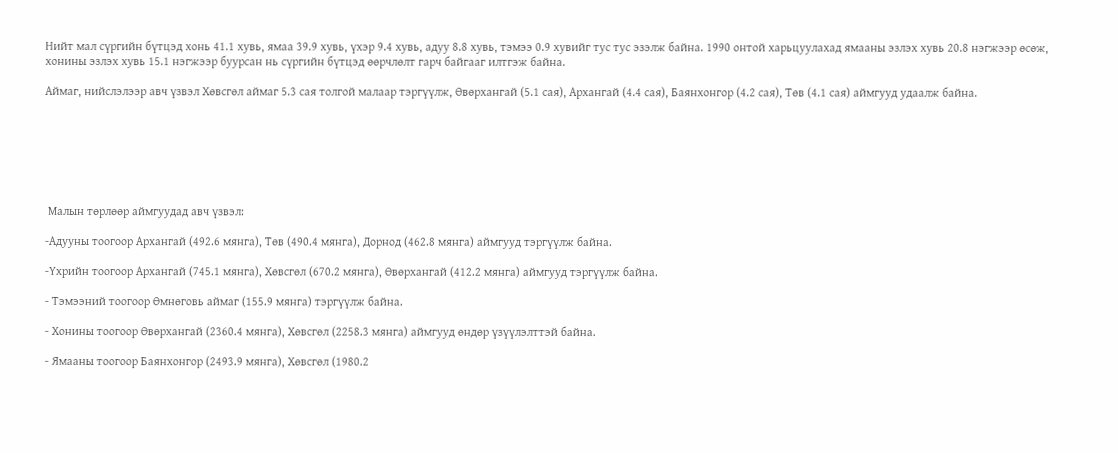Нийт мал сүргийн бүтцэд хонь 41.1 хувь, ямаа 39.9 хувь, үхэр 9.4 хувь, адуу 8.8 хувь, тэмээ 0.9 хувийг тус тус эзэлж байна. 1990 онтой харьцуулахад ямааны эзлэх хувь 20.8 нэгжээр өсөж, хонины эзлэх хувь 15.1 нэгжээр буурсан нь сүргийн бүтцэд өөрчлөлт гарч байгааг илтгэж байна.

Аймаг, нийслэлээр авч үзвэл Хөвсгөл аймаг 5.3 сая толгой малаар тэргүүлж, Өвөрхангай (5.1 сая), Архангай (4.4 сая), Баянхонгор (4.2 сая), Төв (4.1 сая) аймгууд удаалж байна.







 Малын төрлөөр аймгуудад авч үзвэл:

-Адууны тоогоор Архангай (492.6 мянга), Төв (490.4 мянга), Дорнод (462.8 мянга) аймгууд тэргүүлж байна.

-Үхрийн тоогоор Архангай (745.1 мянга), Хөвсгөл (670.2 мянга), Өвөрхангай (412.2 мянга) аймгууд тэргүүлж байна.

- Тэмээний тоогоор Өмнөговь аймаг (155.9 мянга) тэргүүлж байна.

- Хонины тоогоор Өвөрхангай (2360.4 мянга), Хөвсгөл (2258.3 мянга) аймгууд өндөр үзүүлэлттэй байна.

- Ямааны тоогоор Баянхонгор (2493.9 мянга), Хөвсгөл (1980.2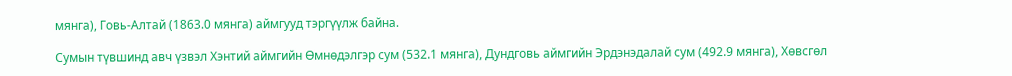мянга), Говь-Алтай (1863.0 мянга) аймгууд тэргүүлж байна.

Сумын түвшинд авч үзвэл Хэнтий аймгийн Өмнөдэлгэр сум (532.1 мянга), Дундговь аймгийн Эрдэнэдалай сум (492.9 мянга), Хөвсгөл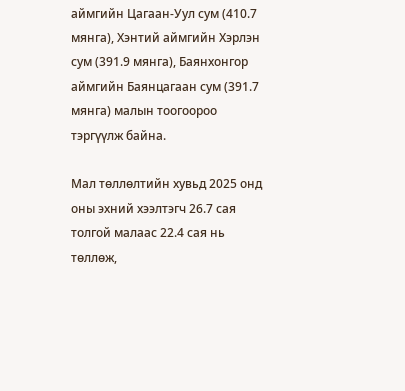аймгийн Цагаан-Уул сум (410.7 мянга), Хэнтий аймгийн Хэрлэн сум (391.9 мянга), Баянхонгор аймгийн Баянцагаан сум (391.7 мянга) малын тоогоороо тэргүүлж байна.

Мал төллөлтийн хувьд 2025 онд оны эхний хээлтэгч 26.7 сая толгой малаас 22.4 сая нь төллөж,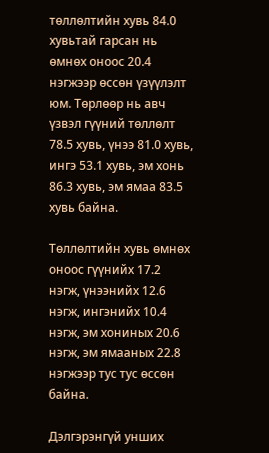төллөлтийн хувь 84.0 хувьтай гарсан нь өмнөх оноос 20.4 нэгжээр өссөн үзүүлэлт юм. Төрлөөр нь авч үзвэл гүүний төллөлт 78.5 хувь, үнээ 81.0 хувь, ингэ 53.1 хувь, эм хонь 86.3 хувь, эм ямаа 83.5 хувь байна.

Төллөлтийн хувь өмнөх оноос гүүнийх 17.2 нэгж, үнээнийх 12.6 нэгж, ингэнийх 10.4 нэгж, эм хониных 20.6 нэгж, эм ямааных 22.8 нэгжээр тус тус өссөн байна.

Дэлгэрэнгүй унших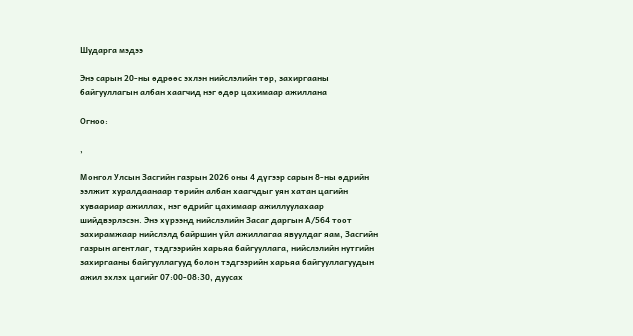Шударга мэдээ

Энэ сарын 20-ны өдрөөс эхлэн нийслэлийн төр, захиргааны байгууллагын албан хаагчид нэг өдөр цахимаар ажиллана

Огноо:

,

Монгол Улсын Засгийн газрын 2026 оны 4 дүгээр сарын 8-ны өдрийн ээлжит хуралдаанаар төрийн албан хаагчдыг уян хатан цагийн хуваариар ажиллах, нэг өдрийг цахимаар ажиллуулахаар шийдвэрлэсэн. Энэ хүрээнд нийслэлийн Засаг даргын А/564 тоот захирамжаар нийслэлд байршин үйл ажиллагаа явуулдаг яам, Засгийн газрын агентлаг, тэдгээрийн харьяа байгууллага, нийслэлийн нутгийн захиргааны байгууллагууд болон тэдгээрийн харьяа байгууллагуудын ажил эхлэх цагийг 07:00-08:30, дуусах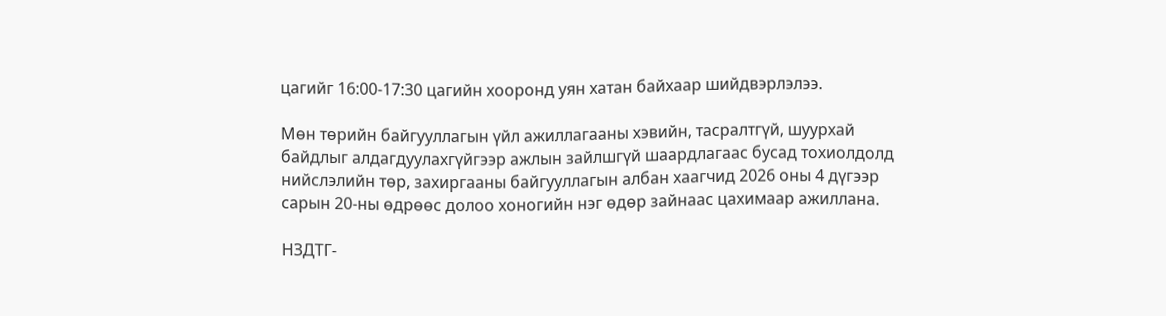цагийг 16:00-17:30 цагийн хооронд уян хатан байхаар шийдвэрлэлээ.

Мөн төрийн байгууллагын үйл ажиллагааны хэвийн, тасралтгүй, шуурхай байдлыг алдагдуулахгүйгээр ажлын зайлшгүй шаардлагаас бусад тохиолдолд нийслэлийн төр, захиргааны байгууллагын албан хаагчид 2026 оны 4 дүгээр сарын 20-ны өдрөөс долоо хоногийн нэг өдөр зайнаас цахимаар ажиллана.

НЗДТГ-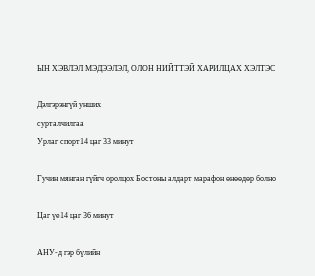ЫН ХЭВЛЭЛ МЭДЭЭЛЭЛ, ОЛОН НИЙТТЭЙ ХАРИЛЦАХ ХЭЛТЭС

Дэлгэрэнгүй унших
сурталчилгаа
Урлаг спорт14 цаг 33 минут

Гучин мянган гүйгч оролцох Бостоны алдарт марафон өнөөдөр болно

Цаг үе14 цаг 36 минут

АНУ-д гэр бүлийн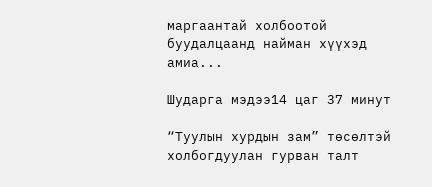маргаантай холбоотой буудалцаанд найман хүүхэд амиа...

Шударга мэдээ14 цаг 37 минут

“Туулын хурдын зам” төсөлтэй холбогдуулан гурван талт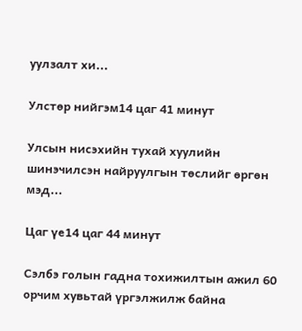уулзалт хи...

Улстөр нийгэм14 цаг 41 минут

Улсын нисэхийн тухай хуулийн шинэчилсэн найруулгын төслийг өргөн мэд...

Цаг үе14 цаг 44 минут

Сэлбэ голын гадна тохижилтын ажил 60 орчим хувьтай үргэлжилж байна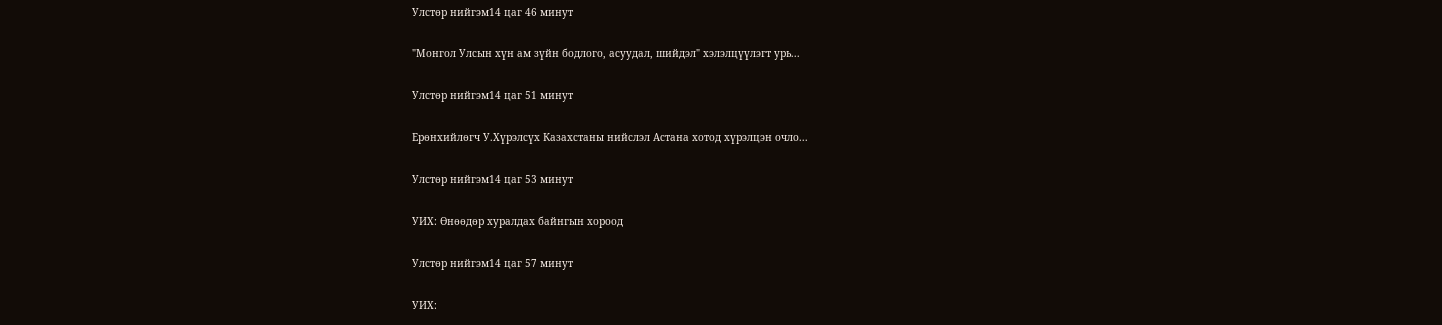Улстөр нийгэм14 цаг 46 минут

"Монгол Улсын хүн ам зүйн бодлого, асуудал, шийдэл" хэлэлцүүлэгт урь...

Улстөр нийгэм14 цаг 51 минут

Ерөнхийлөгч У.Хүрэлсүх Казахстаны нийслэл Астана хотод хүрэлцэн очло...

Улстөр нийгэм14 цаг 53 минут

УИХ: Өнөөдөр хуралдах байнгын хороод

Улстөр нийгэм14 цаг 57 минут

УИХ: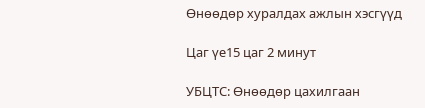Өнөөдөр хуралдах ажлын хэсгүүд

Цаг үе15 цаг 2 минут

УБЦТС: Өнөөдөр цахилгаан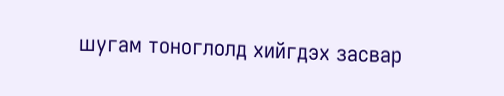шугам тоноглолд хийгдэх засвар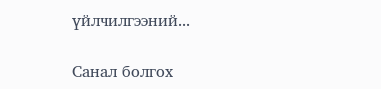үйлчилгээний...

Санал болгох